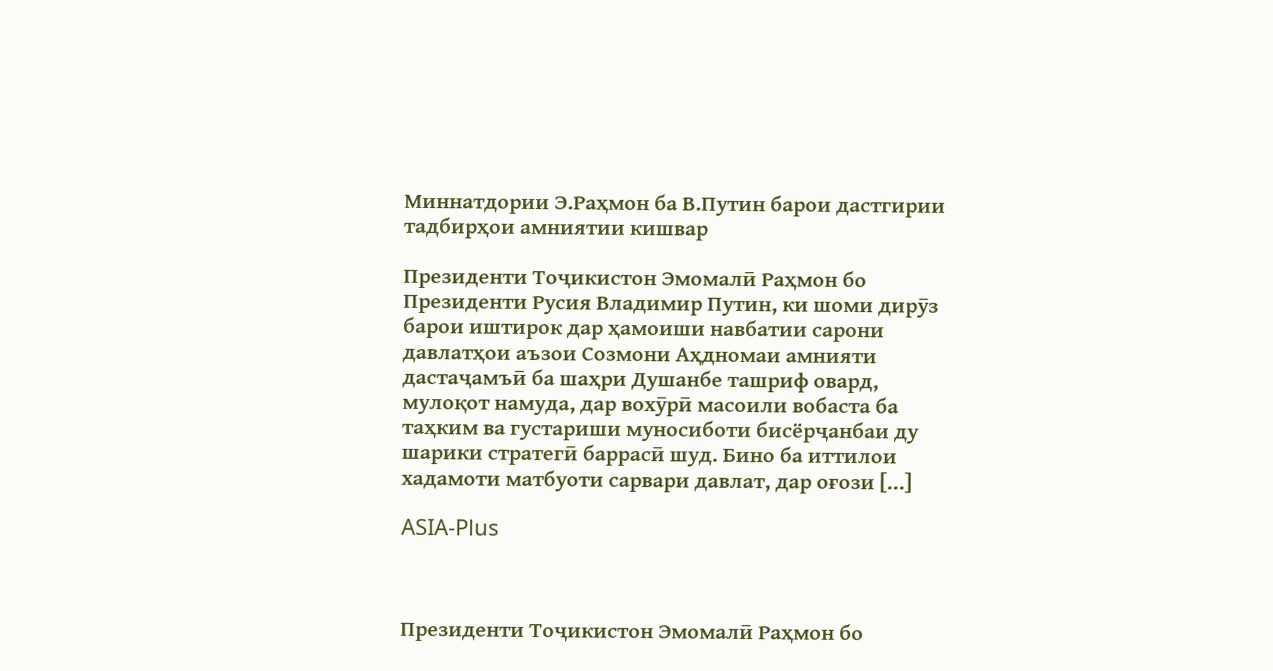Миннатдории Э.Раҳмон ба В.Путин барои дастгирии тадбирҳои амниятии кишвар

Президенти Тоҷикистон Эмомалӣ Раҳмон бо Президенти Русия Владимир Путин, ки шоми дирӯз барои иштирок дар ҳамоиши навбатии сарони давлатҳои аъзои Созмони Аҳдномаи амнияти дастаҷамъӣ ба шаҳри Душанбе ташриф овард, мулоқот намуда, дар вохӯрӣ масоили вобаста ба таҳким ва густариши муносиботи бисёрҷанбаи ду шарики стратегӣ баррасӣ шуд. Бино ба иттилои хадамоти матбуоти сарвари давлат, дар оғози […]

ASIA-Plus



Президенти Тоҷикистон Эмомалӣ Раҳмон бо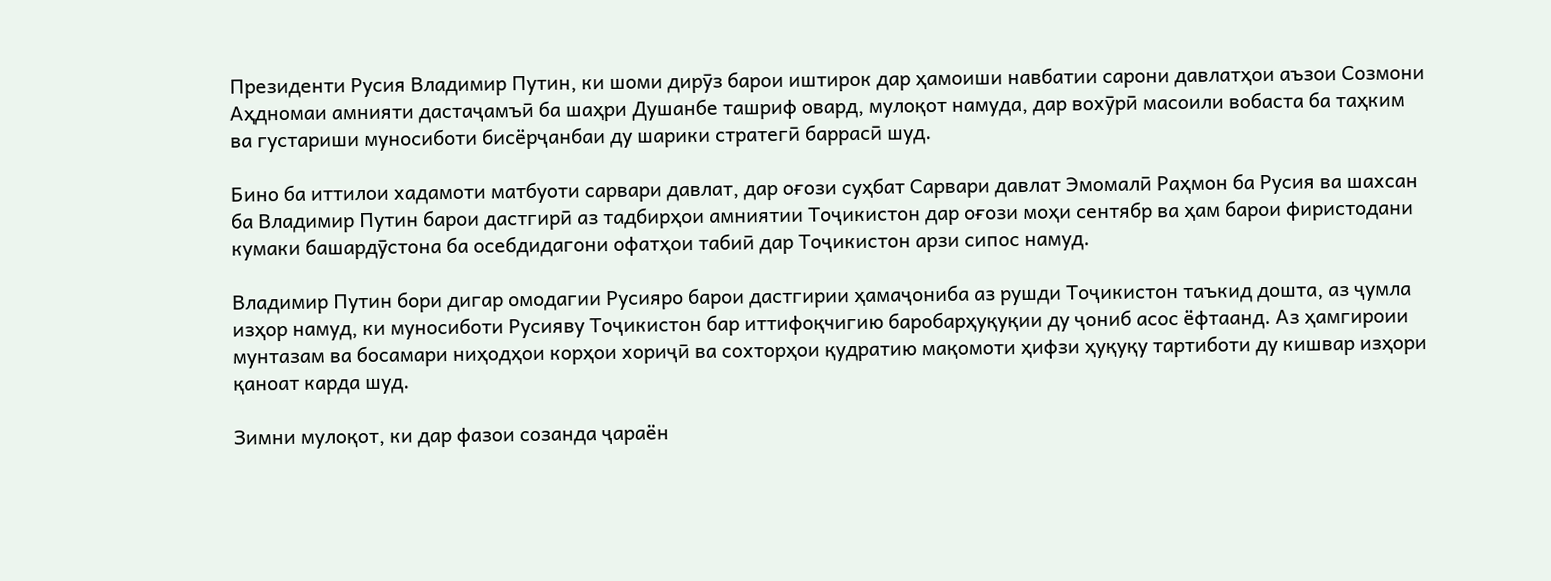Президенти Русия Владимир Путин, ки шоми дирӯз барои иштирок дар ҳамоиши навбатии сарони давлатҳои аъзои Созмони Аҳдномаи амнияти дастаҷамъӣ ба шаҳри Душанбе ташриф овард, мулоқот намуда, дар вохӯрӣ масоили вобаста ба таҳким ва густариши муносиботи бисёрҷанбаи ду шарики стратегӣ баррасӣ шуд.

Бино ба иттилои хадамоти матбуоти сарвари давлат, дар оғози суҳбат Сарвари давлат Эмомалӣ Раҳмон ба Русия ва шахсан ба Владимир Путин барои дастгирӣ аз тадбирҳои амниятии Тоҷикистон дар оғози моҳи сентябр ва ҳам барои фиристодани кумаки башардӯстона ба осебдидагони офатҳои табиӣ дар Тоҷикистон арзи сипос намуд.

Владимир Путин бори дигар омодагии Русияро барои дастгирии ҳамаҷониба аз рушди Тоҷикистон таъкид дошта, аз ҷумла изҳор намуд, ки муносиботи Русияву Тоҷикистон бар иттифоқчигию баробарҳуқуқии ду ҷониб асос ёфтаанд. Аз ҳамгироии мунтазам ва босамари ниҳодҳои корҳои хориҷӣ ва сохторҳои қудратию мақомоти ҳифзи ҳуқуқу тартиботи ду кишвар изҳори қаноат карда шуд.

Зимни мулоқот, ки дар фазои созанда ҷараён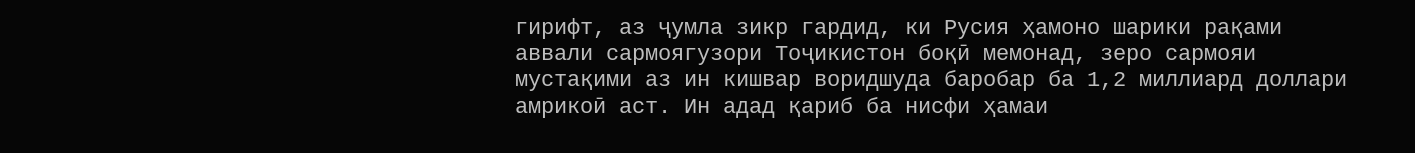гирифт, аз ҷумла зикр гардид, ки Русия ҳамоно шарики рақами аввали сармоягузори Тоҷикистон боқӣ мемонад, зеро сармояи мустақими аз ин кишвар воридшуда баробар ба 1,2 миллиард доллари амрикоӣ аст. Ин адад қариб ба нисфи ҳамаи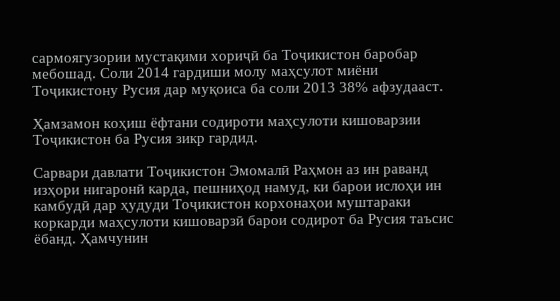сармоягузории мустақими хориҷӣ ба Тоҷикистон баробар мебошад. Соли 2014 гардиши молу маҳсулот миёни Тоҷикистону Русия дар муқоиса ба соли 2013 38% афзудааст.

Ҳамзамон коҳиш ёфтани содироти маҳсулоти кишоварзии Тоҷикистон ба Русия зикр гардид.

Сарвари давлати Тоҷикистон Эмомалӣ Раҳмон аз ин раванд изҳори нигаронӣ карда, пешниҳод намуд, ки барои ислоҳи ин камбудӣ дар ҳудуди Тоҷикистон корхонаҳои муштараки коркарди маҳсулоти кишоварзӣ барои содирот ба Русия таъсис ёбанд. Ҳамчунин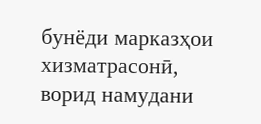бунёди марказҳои хизматрасонӣ, ворид намудани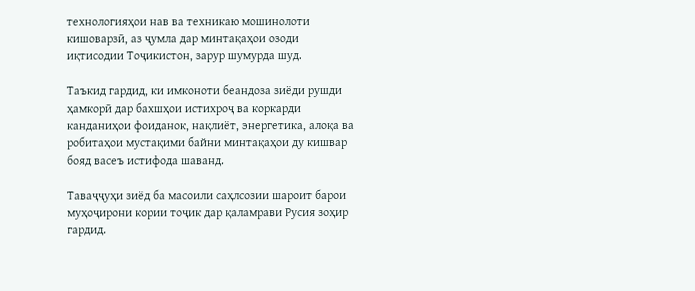технологияҳои нав ва техникаю мошинолоти кишоварзӣ, аз ҷумла дар минтақаҳои озоди иқтисодии Тоҷикистон, зарур шумурда шуд.

Таъкид гардид, ки имконоти беандоза зиёди рушди ҳамкорӣ дар бахшҳои истихроҷ ва коркарди канданиҳои фоиданок, нақлиёт, энергетика, алоқа ва робитаҳои мустақими байни минтақаҳои ду кишвар бояд васеъ истифода шаванд.

Таваҷҷуҳи зиёд ба масоили саҳлсозии шароит барои муҳоҷирони кории тоҷик дар қаламрави Русия зоҳир гардид.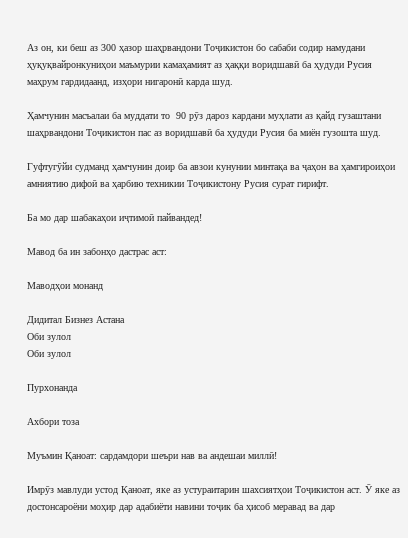Аз он, ки беш аз 300 ҳазор шаҳрвандони Тоҷикистон бо сабаби содир намудани ҳуқуқвайронкуниҳои маъмурии камаҳамият аз ҳаққи воридшавӣ ба ҳудуди Русия маҳрум гардидаанд, изҳори нигаронӣ карда шуд.

Ҳамчунин масъалаи ба муддати то  90 рӯз дароз кардани муҳлати аз қайд гузаштани шаҳрвандони Тоҷикистон пас аз воридшавӣ ба ҳудуди Русия ба миён гузошта шуд.

Гуфтугӯйи судманд ҳамчунин доир ба авзои кунунии минтақа ва ҷаҳон ва ҳамгироиҳои амниятию дифоӣ ва ҳарбию техникии Тоҷикистону Русия сурат гирифт.

Ба мо дар шабакаҳои иҷтимоӣ пайвандед!

Мавод ба ин забонҳо дастрас аст:

Маводҳои монанд

Дидитал Бизнез Астана
Оби зулол
Оби зулол

Пурхонанда

Ахбори тоза

Муъмин Қаноат: сардамдори шеъри нав ва андешаи миллӣ!

Имрӯз мавлуди устод Қаноат, яке аз устураитарин шахсиятҳои Тоҷикистон аст. Ӯ яке аз достонсароёни моҳир дар адабиёти навини тоҷик ба ҳисоб меравад ва дар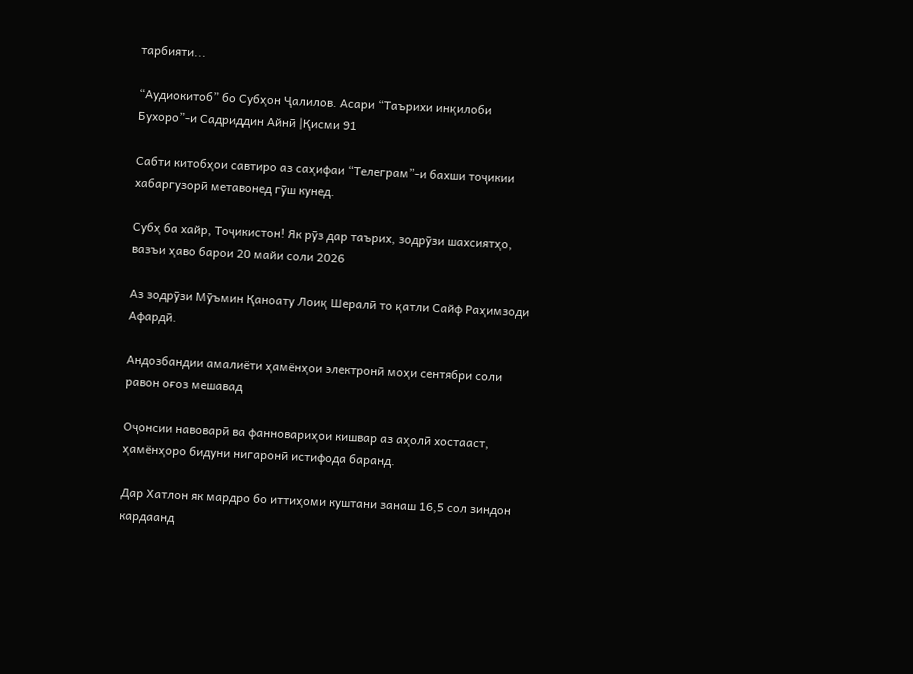тарбияти...

“Аудиокитоб” бо Субҳон Ҷалилов. Асари “Таърихи инқилоби Бухоро”-и Садриддин Айнӣ |Қисми 91

Cабти китобҳои савтиро аз саҳифаи “Телеграм”-и бахши тоҷикии хабаргузорӣ метавонед гӯш кунед.

Субҳ ба хайр, Тоҷикистон! Як рӯз дар таърих, зодрӯзи шахсиятҳо, вазъи ҳаво барои 20 майи соли 2026

Аз зодрӯзи Мӯъмин Қаноату Лоиқ Шералӣ то қатли Сайф Раҳимзоди Афардӣ.

Андозбандии амалиёти ҳамёнҳои электронӣ моҳи сентябри соли равон оғоз мешавад

Оҷонсии навоварӣ ва фанновариҳои кишвар аз аҳолӣ хостааст, ҳамёнҳоро бидуни нигаронӣ истифода баранд.

Дар Хатлон як мардро бо иттиҳоми куштани занаш 16,5 сол зиндон кардаанд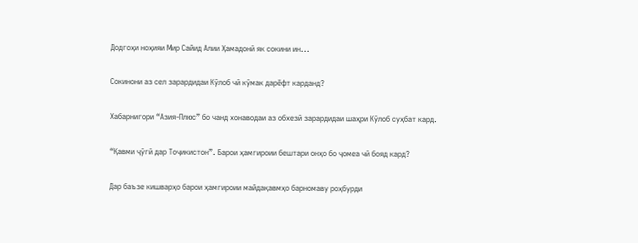Додгоҳи ноҳияи Мир Сайид Алии Ҳамадонӣ як сокини ин...

Сокинони аз сел зарардидаи Кӯлоб чӣ кӯмак дарёфт карданд?

Хабарнигори “Азия-Плюс” бо чанд хонаводаи аз обхезӣ зарардидаи шаҳри Кӯлоб суҳбат кард.

“Қавми ҷӯгӣ дар Тоҷикистон”. Барои ҳамгироии бештари онҳо бо ҷомеа чӣ бояд кард?

Дар баъзе кишварҳо барои ҳамгироии майдақавмҳо барномаву роҳбурди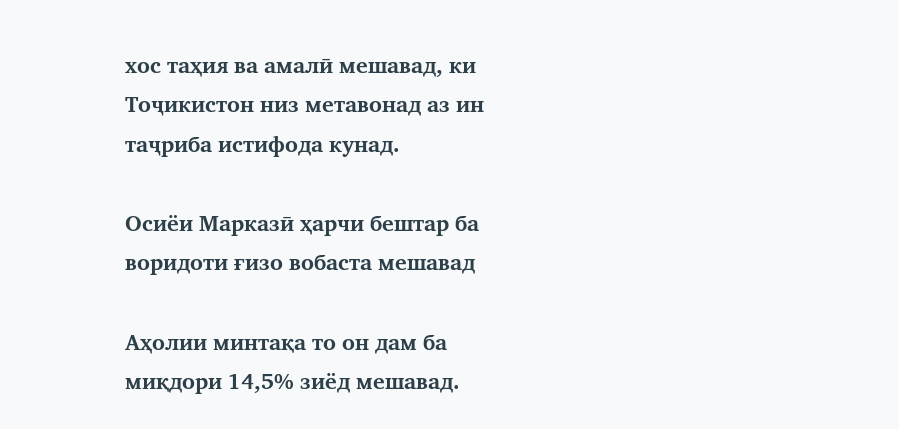хос таҳия ва амалӣ мешавад, ки Тоҷикистон низ метавонад аз ин таҷриба истифода кунад.

Осиёи Марказӣ ҳарчи бештар ба воридоти ғизо вобаста мешавад

Аҳолии минтақа то он дам ба миқдори 14,5% зиёд мешавад.